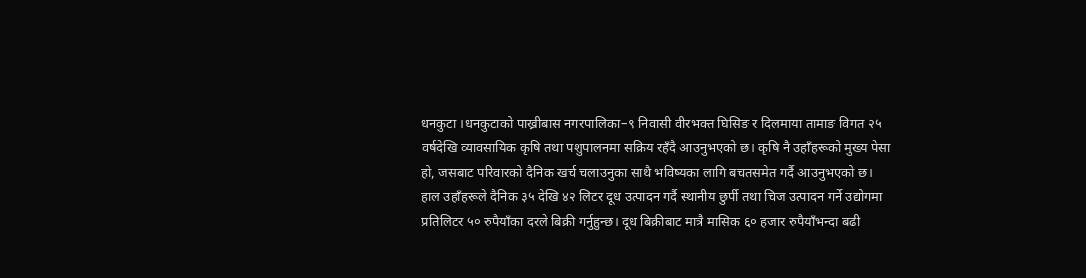धनकुटा ।धनकुटाको पाख्रीबास नगरपालिका–९ निवासी वीरभक्त घिसिङ र दिलमाया तामाङ विगत २५ वर्षदेखि व्यावसायिक कृषि तथा पशुपालनमा सक्रिय रहँदै आउनुभएको छ। कृषि नै उहाँहरूको मुख्य पेसा हो, जसबाट परिवारको दैनिक खर्च चलाउनुका साथै भविष्यका लागि बचतसमेत गर्दै आउनुभएको छ।
हाल उहाँहरूले दैनिक ३५ देखि ४२ लिटर दूध उत्पादन गर्दै स्थानीय छुर्पी तथा चिज उत्पादन गर्ने उद्योगमा प्रतिलिटर ५० रुपैयाँका दरले बिक्री गर्नुहुन्छ। दूध बिक्रीबाट मात्रै मासिक ६० हजार रुपैयाँभन्दा बढी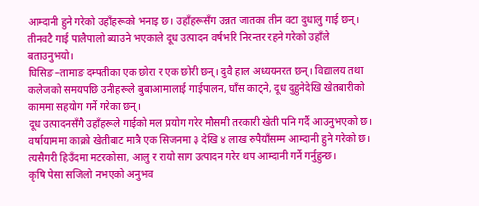आम्दानी हुने गरेको उहाँहरूको भनाइ छ। उहाँहरूसँग उन्नत जातका तीन वटा दुधालु गाई छन्। तीनवटै गाई पालैपालो ब्याउने भएकाले दूध उत्पादन वर्षभरि निरन्तर रहने गरेको उहाँले बताउनुभयो।
घिसिङ–तामाङ दम्पतीका एक छोरा र एक छोरी छन्। दुवै हाल अध्ययनरत छन्। विद्यालय तथा कलेजको समयपछि उनीहरूले बुबाआमालाई गाईपालन, घाँस काट्ने, दूध दुहुनेदेखि खेतबारीको काममा सहयोग गर्ने गरेका छन्।
दूध उत्पादनसँगै उहाँहरूले गाईको मल प्रयोग गरेर मौसमी तरकारी खेती पनि गर्दै आउनुभएको छ। वर्षायाममा काक्रो खेतीबाट मात्रै एक सिजनमा ३ देखि ४ लाख रुपैयाँसम्म आम्दानी हुने गरेको छ। त्यसैगरी हिउँदमा मटरकोसा, आलु र रायो साग उत्पादन गरेर थप आम्दानी गर्ने गर्नुहुन्छ।
कृषि पेसा सजिलो नभएको अनुभव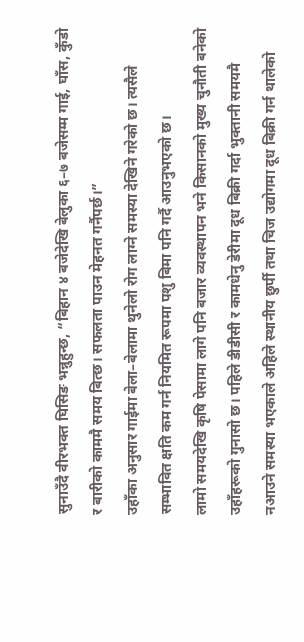सुनाउँदै वीरभक्त घिसिङ भन्नुहुन्छ, “बिहान ४ बजेदेखि बेलुका ६–७ बजेसम्म गाई, घाँस, कुँडो र बारीको काममै समय बित्छ। सफलता पाउन मेहनत गर्नैपर्छ।”
उहाँका अनुसार गाईमा बेला–बेलामा थुनेलो रोग लाग्ने समस्या देखिने गरेको छ। त्यसैले सम्भावित क्षति कम गर्न नियमित रूपमा पशु बिमा पनि गर्दै आउनुभएको छ।
लामो समयदेखि कृषि पेसामा लागे पनि बजार व्यवस्थापन भने किसानको मुख्य चुनौती बनेको उहाँहरूको गुनासो छ। पहिले डीडीसी र कामधेनु डेरीमा दूध बिक्री गर्दा भुक्तानी समयमै नआउने समस्या भएकाले अहिले स्थानीय छुर्पी तथा चिज उद्योगमा दूध बिक्री गर्न थालेको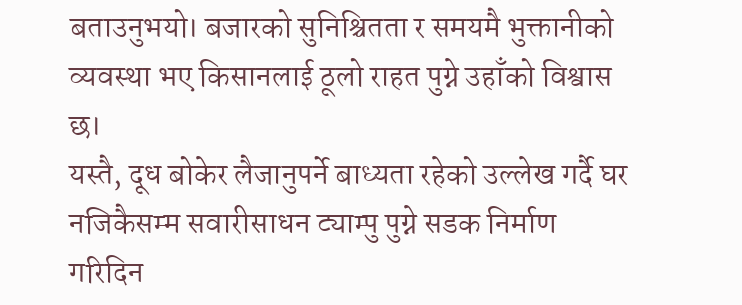बताउनुभयो। बजारको सुनिश्चितता र समयमै भुक्तानीको व्यवस्था भए किसानलाई ठूलो राहत पुग्ने उहाँको विश्वास छ।
यस्तै, दूध बोकेर लैजानुपर्ने बाध्यता रहेको उल्लेख गर्दै घर नजिकैसम्म सवारीसाधन ट्याम्पु पुग्ने सडक निर्माण गरिदिन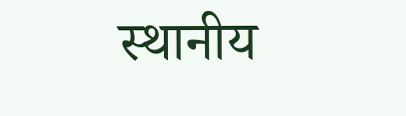स्थानीय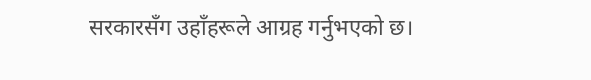सरकारसँग उहाँहरूले आग्रह गर्नुभएको छ।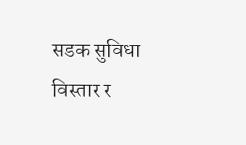सडक सुविधा विस्तार र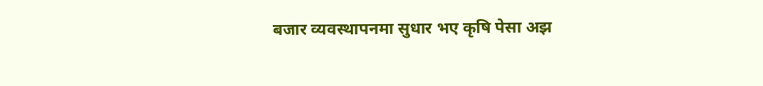बजार व्यवस्थापनमा सुधार भए कृषि पेसा अझ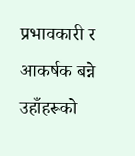प्रभावकारी र आकर्षक बन्ने उहाँहरूको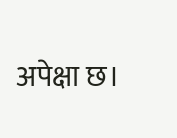अपेक्षा छ।